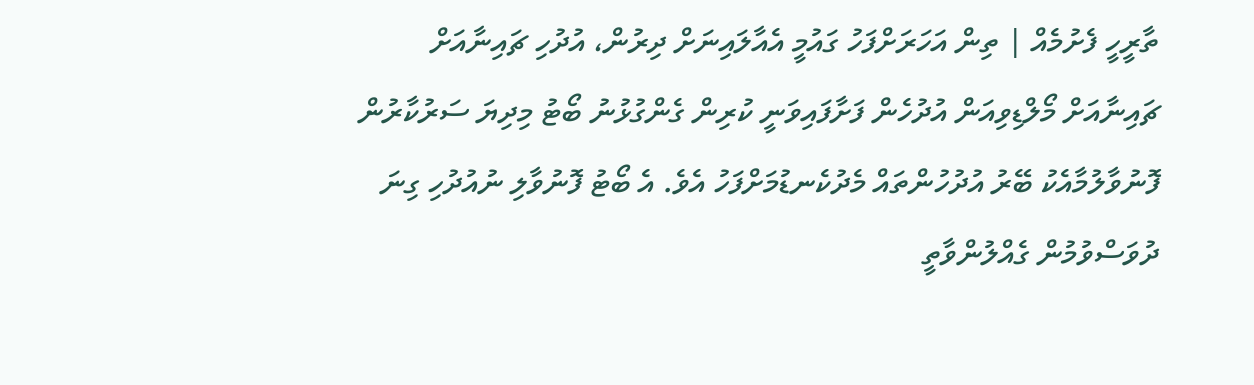ތާރީހީ ފެށުމެއް | ތިން އަހަރަށްފަހު ގައުމީ އެއާލައިނަށް ދިރުން، އުދުހި ޗައިނާއަށް
ޗައިނާއަށް މޯލްޑިވިއަން އުދުހެން ފަށާފައިވަނީ ކުރިން ގެންގުޅުނު ބޯޓު މިދިޔަ ސަރުކާރުން ފޮނުވާލުމާއެކު ބޭރު އުދުހުންތައް މެދުކެނޑުމަށްފަހު އެވެ. އެ ބޯޓު ފޮނުވާލި ނުއުދުހި ގިނަ ދުވަސްވުމުން ގެއްލުންވާތީ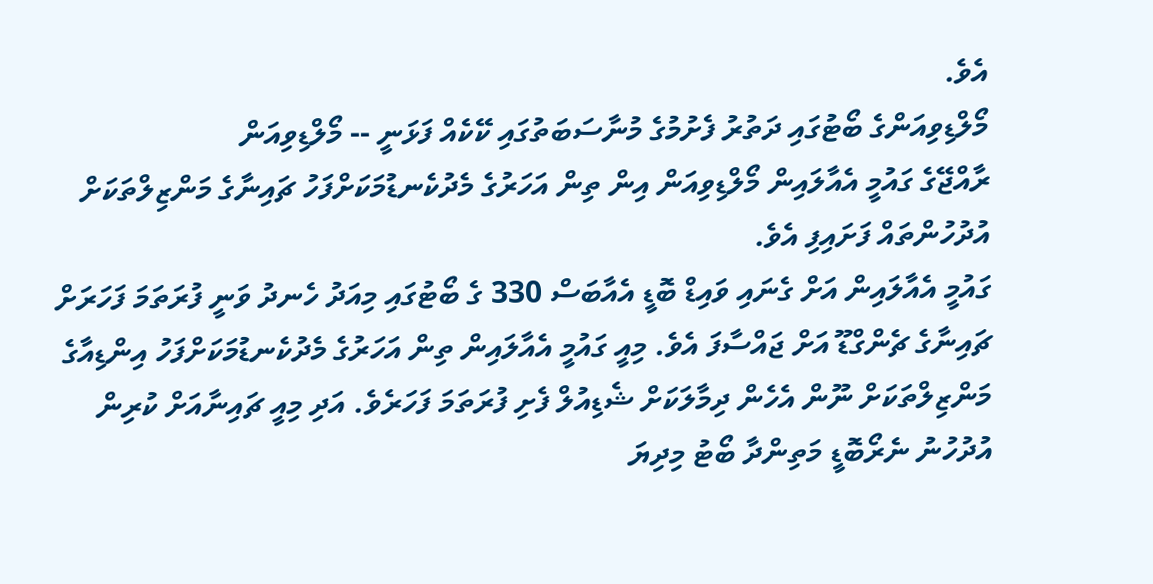އެވެ.
މޯލްޑިވިއަންގެ ބޯޓުގައި ދަތުރު ފެށުމުގެ މުނާސަބަތުގައި ކޭކެއް ފަޅަނީ -- މޯލްޑިވިއަން
ރާއްޖޭގެ ގައުމީ އެއާލައިން މޯލްޑިވިއަން އިން ތިން އަހަރުގެ މެދުކެނޑުމަކަށްފަހު ޗައިނާގެ މަންޒިލްތަކަށް އުދުހުންތައް ފަށައިފި އެވެ.
ގައުމީ އެއާލައިން އަށް ގެނައި ވައިޑް ބޮޑީ އެއާބަސް 330 ގެ ބޯޓުގައި މިއަދު ހެނދު ވަނީ ފުރަތަމަ ފަހަރަށް ޗައިނާގެ ޗެންގްޑޫ އަށް ޖައްސާފަ އެވެ. މިއީ ގައުމީ އެއާލައިން ތިން އަހަރުގެ މެދުކެނޑުމަކަށްފަހު އިންޑިއާގެ މަންޒިލްތަކަށް ނޫން އެހެން ދިމާލަކަށް ޝެޑިއުލް ފެށި ފުރަތަމަ ފަހަރެވެ. އަދި މިއީ ޗައިނާއަށް ކުރިން އުދުހުނު ނެރޯބޮޑީ މަތިންދާ ބޯޓު މިދިޔަ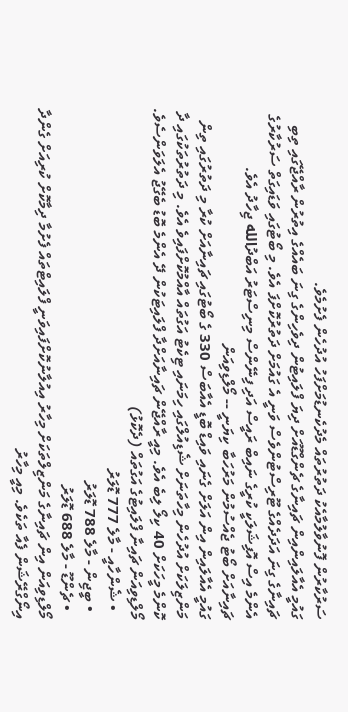ސަރުކާރުން ފޮނުވާލުމާއެކު ދަތުރުތައް މެދުކެނޑުމަށްފަހު އުދުހެން ފެށުމެވެ.
ގައުމީ އެއާލައިންއިން ޗައިނާގެ ޗެންގްޑޫއަށް ދިޔަ ފްލައިޓުން ދިވެހިންގެ ގިނަ ބައެއްގެ އިތުރުން ރާއްޖޭގައި ތިބި ޗައިނާގެ ގިނަ އަދަދެއްގެ ޓޫރިސްޓުންވެސް ވަނީ އެ ގައުމަށް ދަތުރުކޮށްފަ އެވެ. މި ބޯޓުގައި ވަޑައިގަތް ސަރުކާރުގެ އެންމެ އިސް އޮފިޝަލަކީ ކުރީގެ ނައިބް ރައީސް އަދި ފިނޭންސް މިނިސްޓަރު އަބްދުالله ޖިހާދު އެވެ.
ޗައިނާއަށް ބޯޓު ޖެއްސުމުން މަރުހަބާ ކިޔަނީ -- މޯލްޑިވިއަން
ގައުމީ އެއާލައިން އިން އަލަށް ގެނައި ވައިޑް ބޮޑީ އެއާބަސް 330 ގެ ބޯޓުގައި ޗައިނާއަށް ކުރާ މި ދަތުރުގައި ތިން މަންޒިލަކަށް އުދުހެން މިހާތަނަށް ޝެޑިއުލްގައި ހިމަނައި ޓިކެޓު އަގުތައް އާއްމުކޮށްފައިވެ އެވެ. މި ދަތުރުތަކުގައި ދާ ކޮންމެ މީހަކަށް 40 ކިލޯ ލިބެ އެވެ. މިއީ ރާއްޖޭން ޗައިނާއަށްދާ ފްލައިޓަކުން ދޭ އެންމެ ބޮޑު ބެގޭޖު އެލަވަންސެވެ.
މޯލްޑިވިއަން ޗައިނާ ފްލައިޓުގެ އަގުތައް (ދެކޮޅު)
  • ޝެންހާއީ - މާލެ 777 ޑޮލަރު
  • ބީޖިން - މާލެ 788 ޑޮލަރު
  • ޗެންޑޫ - މާލެ 688 ޑޮލަރު
މޯލްޑިވިއަން އިން ޗައިނާގެ މަންޒިލްތަކަށް މިހާރު އިއުލާނުކޮށްފައިވަނީ ފްލައިޓްތައް ފެށުމާ ދިމާކޮށް ކުރިއަށް ގެންދާ އިނޯގްރޭޝަން ފެއާ ތަކެވެ. މިއީ މިހާރު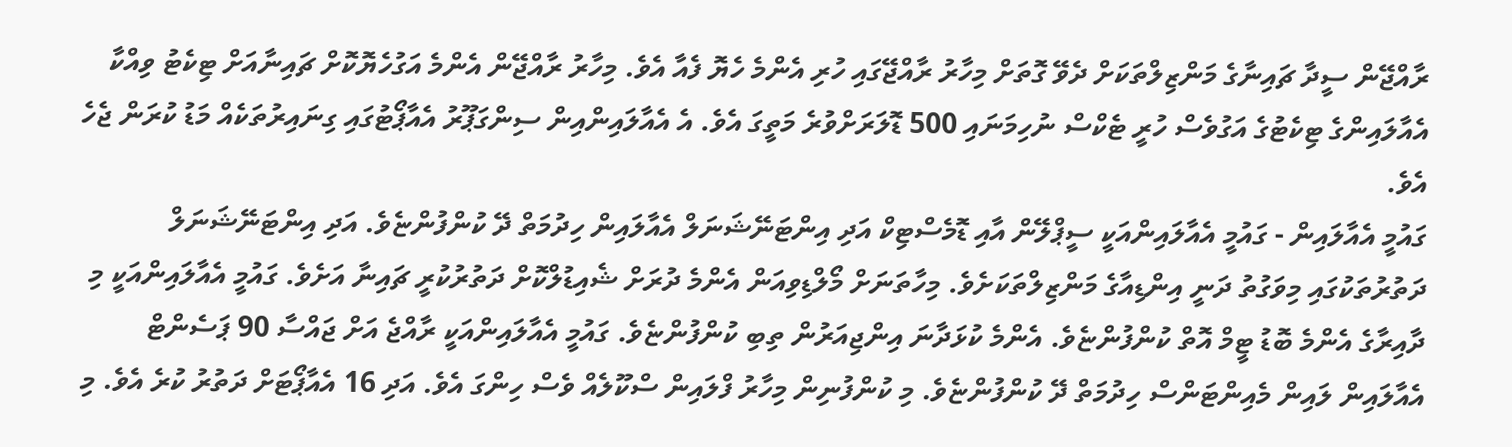ރާއްޖޭން ސީދާ ޗައިނާގެ މަންޒިލްތަކަށް ދެވޭ ގޮތަށް މިހާރު ރާއްޖޭގައި ހުރި އެންމެ ހެޔޮ ފެއާ އެވެ. މިހާރު ރާއްޖޭން އެންމެ އަގުހެޔޮކޮށް ޗައިނާއަށް ޓިކެޓު ވިއްކާ އެއާލައިންގެ ޓިކެޓުގެ އަގުވެސް ހުރީ ޓެކްސް ނުހިމަނައި 500 ޑޮލަރަށްވުރެ މަތީގަ އެވެ. އެ އެއާލައިންއިން ސިންގަޕޫރު އެއާޕޯޓުގައި ގިނައިރުތަކެއް މަޑު ކުރަން ޖެހެ އެވެ.
ގައުމީ އެއާލައިން - ގައުމީ އެއާލައިންއަކީ ސީޕްލޭން އާއި ޑޮމެސްޓިކް އަދި އިންޓަނޭޝަނަލް އެއާލައިން ހިދުމަތް ދޭ ކުންފުންޏެވެ. އަދި އިންޓަނޭޝަނަލް ދަތުރުތަކުގައި މިވަގުތު ދަނީ އިންޑިއާގެ މަންޒިލްތަކަށެވެ. މިހާތަނަށް މޯލްޑިވިއަން އެންމެ ދުރަށް ޝެއިޑުލްކޮށް ދަތުރުކުރީ ޗައިނާ އަށެވެ. ގައުމީ އެއާލައިންއަކީ މި ދާއިރާގެ އެންމެ ބޮޑު ޓީމް އޮތް ކުންފުންޏެވެ. އެންމެ ކުޅަދާނަ އިންޖިއަރުން ތިބި ކުންފުންޏެވެ. ގައުމީ އެއާލައިންއަކީ ރާއްޖެ އަށް ޖައްސާ 90 ޕަސެންޓް އެއާލައިން ލައިން މެއިންޓަންސް ހިދުމަތް ދޭ ކުންފުންޏެވެ. މި ކުންފުނިން މިހާރު ފްލައިން ސްކޫލެއް ވެސް ހިންގަ އެވެ. އަދި 16 އެއާޕޯޓަށް ދަތުރު ކުރެ އެވެ. މި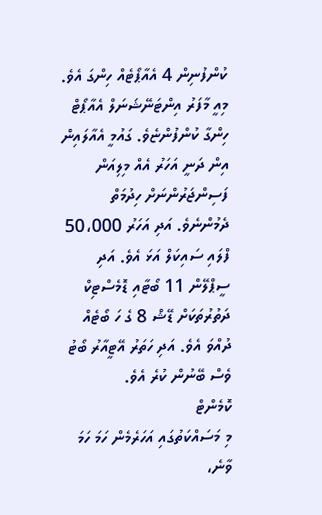ކުންފުނިން 4 އެއާޕޯޓެއް ހިންގަ އެވެ. މިއީ މާފަރު އިންޓަނޭޝަނަލް އެއާޕޯޓް ހިންގާ ކުންފުންޏެވެ. ގައުމީ އެއާލައިން އިން ދަނީ އަހަރު އެއް މިލިއަން ފަސިންޖަރުންނަށް ހިދުމަތް ދެމުންނެވެ. އަދި އަހަރު 50،000 ފްލައި ސައިކަލް އަޅަ އެވެ. އަދި ސީޕްލޭން 11 ބޯޓާއި ޑޮމެސްޓިކް ދަތުރުތަކަށް ޑޭޝް 8 ގެ ހަ ބޯޓެއް ދުއްވަ އެވެ. އަދި ހަތަރު އޭޓީއާރު ބޯޓު ވެސް ބޭނުން ކުރެ އެވެ.
ކޮމެންޓް
މި މަސައްކަތުގައި އަހަރެމެން ހަމަ ހަމަ ވާނެ،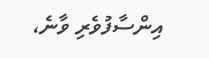އިންސާފުވެރި ވާނެ،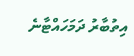އިތުބާރު ދަމަހައްޓާނެ